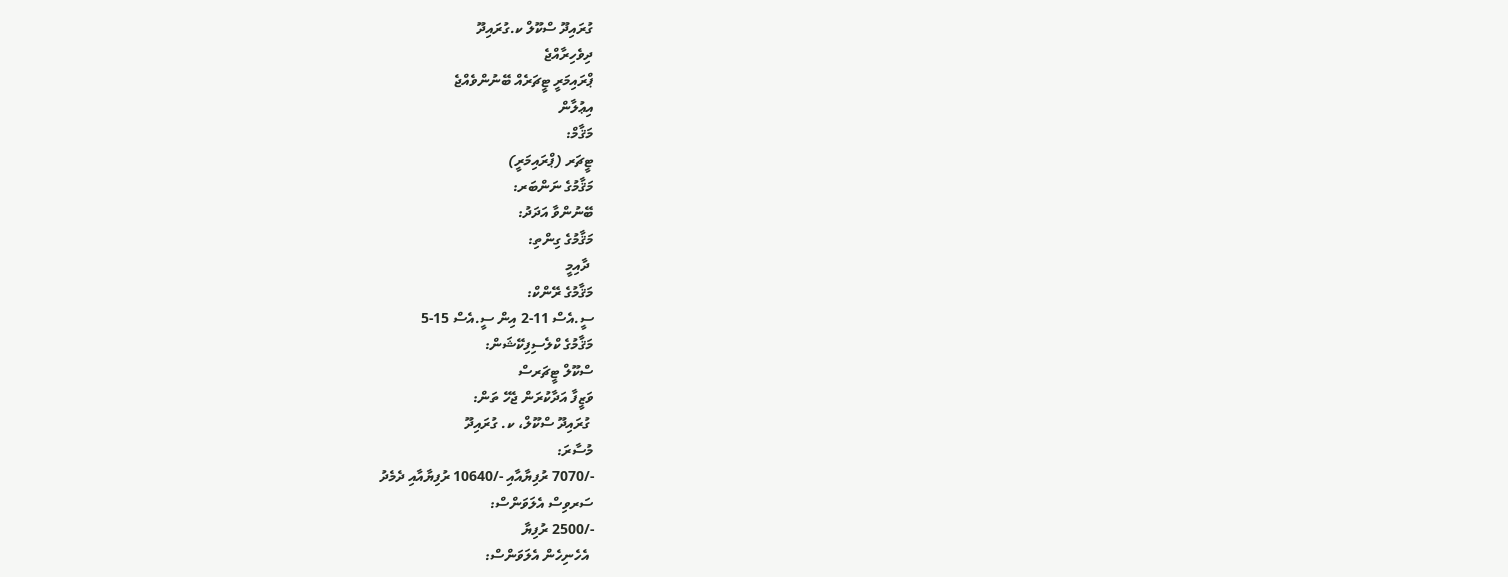ގުރައިދޫ ސްކޫލް ކ.ގުރައިދޫ
ދިވެހިރާއްޖެ
ޕްރައިމަރީ ޓީޗަރެއް ބޭނުންވެއްޖެ
އިޢުލާން
މަޤާމް:
ޓީޗަރ (ޕްރައިމަރީ)
މަޤާމުގެ ނަންބަރ:
ބޭނުންވާ އަދަދު:
މަޤާމުގެ ގިންތި:
 ދާއިމީ
މަޤާމުގެ ރޭންކް:
ސީ.އެސް 11-2 އިން ސީ.އެސް 15-5
މަޤާމުގެ ކްލެސިފިކޭޝަން:
ސްކޫލް ޓީޗަރސް
ވަޒީފާ އަދާކުރަން ޖެހޭ ތަން:
 ގުރައިދޫ ސްކޫލް، ކ. ގުރައިދޫ
މުސާރަ:
-/7070 ރުފިޔާއާއި -/10640 ރުފިޔާއާއި ދެމެދު
ސަރވިސް އެލަވަންސް:
-/2500 ރުފިޔާ
 އެހެނިހެން އެލަވަންސް: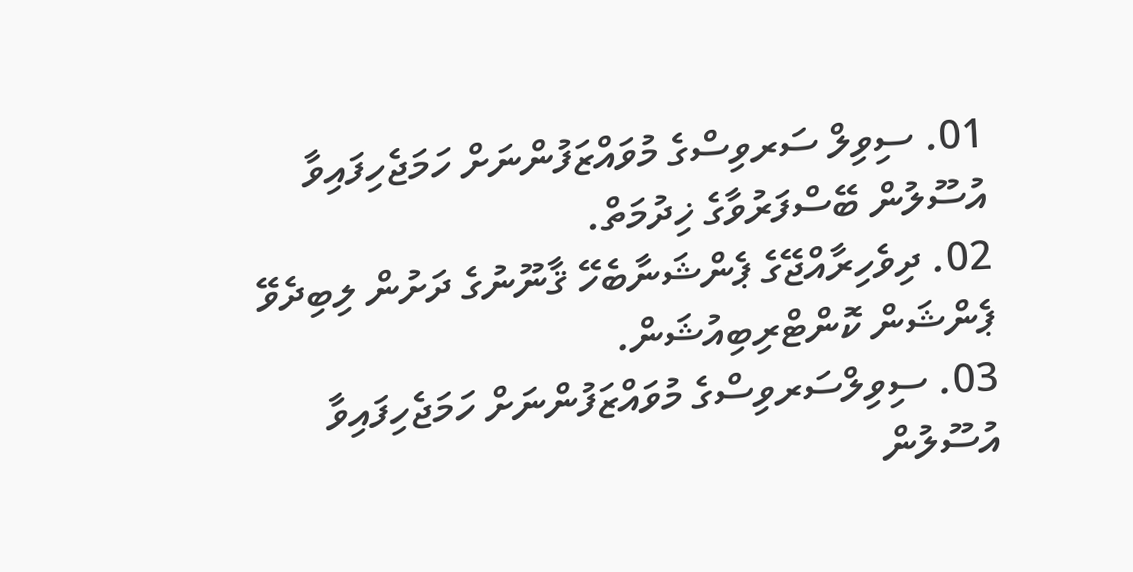01. ސިވިލް ސަރވިސްގެ މުވައްޒަފުންނަށް ހަމަޖެހިފައިވާ އުސޫލުން ބޭސްފަރުވާގެ ޚިދުމަތް.
02. ދިވެހިރާއްޖޭގެ ޕެންޝަނާބެހޭ ޤާނޫނުގެ ދަށުން ލިބިދެވޭ ޕެންޝަން ކޮންޓްރިބިއުޝަން.
03. ސިވިލްސަރވިސްގެ މުވައްޒަފުންނަށް ހަމަޖެހިފައިވާ އުސޫލުން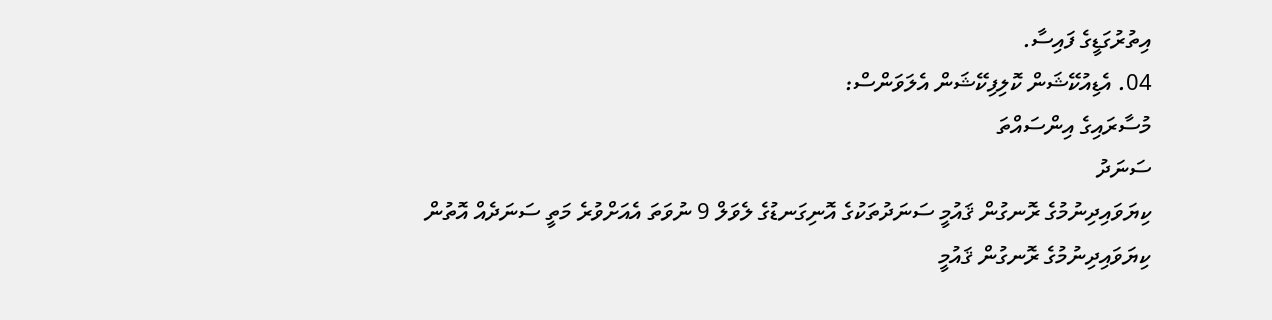އިތުރުގަޑީގެ ފައިސާ.
04. އެޑިއުކޭޝަން ކޮލިފިކޭޝަން އެލަވަންސް:
މުސާރައިގެ އިންސައްތަ
ސަނަދު
ކިޔަވައިދިނުމުގެ ރޮނގުން ޤައުމީ ސަނަދުތަކުގެ އޮނިގަނޑުގެ ލެވަލް 9 ނުވަތަ އެއަށްވުރެ މަތީ ސަނަދެއް އޮތުން
ކިޔަވައިދިނުމުގެ ރޮނގުން ޤައުމީ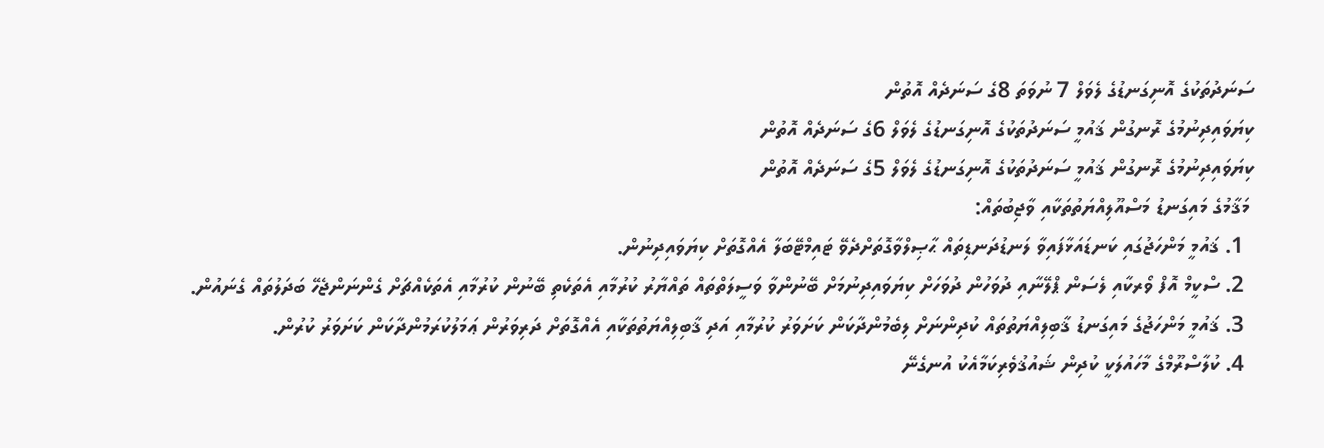ސަނަދުތަކުގެ އޮނިގަނޑުގެ ލެވަލް 7 ނުވަތަ 8ގެ ސަނަދެއް އޮތުން
ކިޔަވައިދިނުމުގެ ރޮނގުން ޤައުމީ ސަނަދުތަކުގެ އޮނިގަނޑުގެ ލެވަލް 6ގެ ސަނަދެއް އޮތުން
ކިޔަވައިދިނުމުގެ ރޮނގުން ޤައުމީ ސަނަދުތަކުގެ އޮނިގަނޑުގެ ލެވަލް 5ގެ ސަނަދެއް އޮތުން
 މަޤާމުގެ މައިގަނޑު މަސްއޫލިއްޔަތުތަކާއި ވާޖިބުތައް:
  1. ޤައުމީ މަންހަޖުގައި ކަނޑައަޅާފައިވާ ލަނޑުދަނޑިތައް ޙާޞިލްވާގޮތަށްދެވޭ ޓައިމްޓޭބަލާ އެއްގޮތަށް ކިޔަވައިދިނުން.
  2. ސްކީމް އޮފް ވޯރކާއި ލެސަން ޕްލޭނާއި ދުވަހުން ދުވަހަށް ކިޔަވައިދިނުމަށް ބޭނުންވާ ވަސީލަތްތައް ތައްޔާރު ކުރުމާއި އެތަކެތި ބޭނުން ކުރުމާއި އެތަކެއްޗަށް ގެންނަންޖެހޭ ބަދަލުތައް ގެނައުން.
  3. ޤައުމީ މަންހަޖުގެ މައިގަނޑު ޤާބިލިއްޔަތުތައް ކުދިންނަށް ލިބެމުންދާކަން ކަށަވަރު ކުރުމާއި އަދި ޤާބިލިއްޔަތުތަކާއި އެއްގޮތަށް ދަރިވަރުން ޢަމަލުކުރަމުންދާކަން ކަށަވަރު ކުރުން.
  4. ކުލާސްރޫމްގެ މާހައުލަކީ ކުދިން ޝައުޤުވެރިކަމާއެކު އުނގެނޭ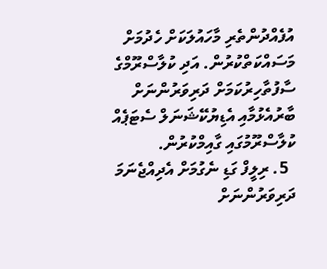އުފެއްދުންތެރި މާހައުލަކަށް ހެދުމަށް މަސައްކަތްކުރުން. އަދި ކުލާސްރޫމްގެ ސާފުތާހިރުކަމަށް ދަރިވަރުންނަށް ބާރުއެޅުމާއި އެޑިޔުކޭޝަނަލް ސެޓަޕެއް ކުލާސްރޫމުގައި ގާއިމްކުރުން.
  5. ރިލީފް ގަޑި ނެގުމަށް އެދިއްޖެނަމަ ދަރިވަރުންނަށް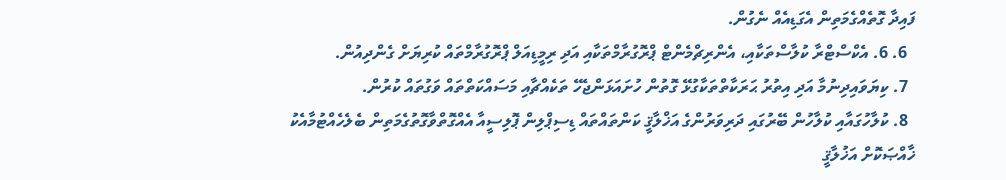ފައިދާ ގޮތެއްގެމަތިން އެގަޑިއެއް ނެގުން.
  6. 6. އެކްސްޓްރާ ކުލާސްތަކާއި، އެންރިޗްމެންޓް ޕްރޮގުރާމްތަކާއި އަދި ރިމީޑިއަލް ޕްރޮގުރާމްތައް ކުރިޔަށް ގެންދިއުން.
  7. ކިޔަވައިދިނުމާ އަދި އިތުރު ޙަރަކާތްތަކާގުޅޭ ގޮތުން ހުށައަޅަންޖެހޭ ތަކެއްޗާއި މަސައްކަތްތައް ވަގުތައް ކުރުން.
  8. ކުލާހުގައާއި ކުލާހުން ބޭރުގައި ދަރިވަރުންގެ އަޚްލާޤީ ކަންތައްތައް ޑިސިޕްލިން ޕޮލިސީއާ އެއްގޮތްވާގޮތުގެމަތިން ބެލެހެއްޓުމާއެކު ޚާއްޞަކޮށް އަޚުލާޤީ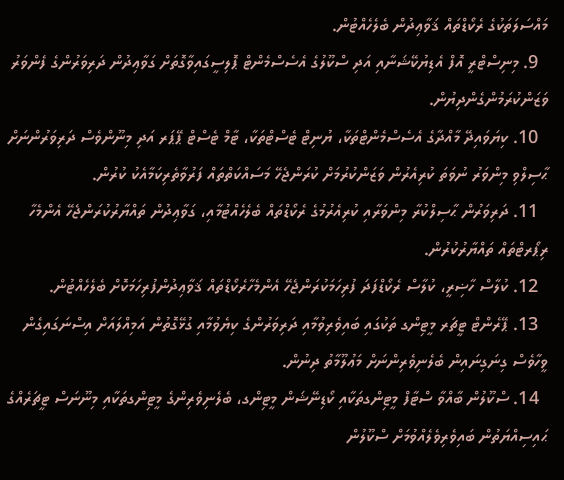މައްސަލަތަކުގެ ރެކޯޑްތައް ޤަވާޢިދުން ބެލެހެއްޓުން.
  9. މިނިސްޓްރީ އޮފް އެޑިޔުކޭޝަނާއި އަދި ސްކޫލުގެ އެސެސްމެންޓް ޕޮލިސީގައިވާގޮތަށް ގަވާޢިދުން ދަރިވަރުންގެ ފެންވަރު ވަޒަންކުރަމުންގެންދިޔުން.
  10. ކިޔަވައިދޭ މާއްދާގެ އެސެސްމެންޓްތަކާ، ޔުނިޓް ޓެސްޓްތަކާ، ޓާމް ޓެސްޓް ޕޭޕަރ އަދި މިނޫންވެސް ދަރިވަރުންނަށް ޙާސިލްވި މިންވަރު ނުވަތަ ކުރިއެރުން ވަޒަންކުރުމަށް ކުރަންޖެހޭ މަސައްކަތްތައް ފަރުވާތެރިކަމާއެކު ކުރުން.
  11. ދަރިވަރުން ޙާސިލްކުރާ މިންވަރާއި ކުރިއެރުމުގެ ރެކޯޑްތައް ބެލެހެއްޓުމާއި، ގަވާޢިދުން ތައްޔާރުކުރަންޖެހޭ އެންމެހާ ރިޕޯރޓްތައް ތައްޔާރުކުރުން.
  12. ކުލާސް ހާޟިރީ، ކުލާސް ރެކޯޑްފަދަ ފުރިހަމަކުރަންޖެހޭ އެންމެހާރެކޯޑްތައް ޤަވާޢިދުންފުރިހަމަކޮށް ބެލެހެއްޓުން.
  13. ޕޭރެންޓް ޓީޗަރ މީޓިންގ ތަކުގައި ބައިވެރިވުމާއި ދަރިވަރުންގެ ކިޔެވުމާއި ގުޅޭގޮތުން އަމިއްލައަށް އިސްނަގައިގެން ވީހާވެސް ގިނަގިނައިން ބެލެނިވެރިންނަށް މަޢުލޫމާތު ދިނުން.
  14. ސްކޫލުން ބާއްވާ ސްޓާފް މީޓިންގތަކާއި ކޯޑިނޭޝަން މީޓިންގ، ބެލެނިވެރިންގެ މީޓިންގތަކާއި މިނޫނަސް ޓީޗަރެއްގެ ޙައިސިއްޔަތުން ބައިވެރިވެލެއްވުމަށް ސްކޫލުން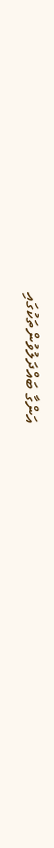އަންގާ ބައްދަލުވުންތަކުގައި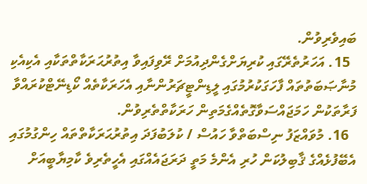ބައިވެރިވުން.
  15. އަހަރުތެރޭގައި ކުރިޔަށްގެންދިއުމަށް ރޭވިފައިވާ އިތުރުޙަރަކާތްތަކާއި އެކިއެކި މުނާޞަބަތުތައް ފާހަގަކުރުމުގައި ލީޑިންޓީޗަރުންނާއި އެހަރަކާތެއް ކޯޑިނޭޓްކުރައްވާ ފަރާތަކުން ހަމަޖައްސަވާގޮތެއްގެމަތިން ހަރަކާތްތެރިވުން.
  16. މުވައްޒަފު ނިސްބަތްވާ ހައުސް / ކުލަބުފަދަ އިތުރުޙަރަކާތްތައް ހިންގުމުގައި އެބޭފުޅެއްގެ ޤާބިލުކަން ހުރި އެންމެ މަތީ ދަރަޖައެއްގައި އެހީތެރިވެ ކާމިޔާބީއަށް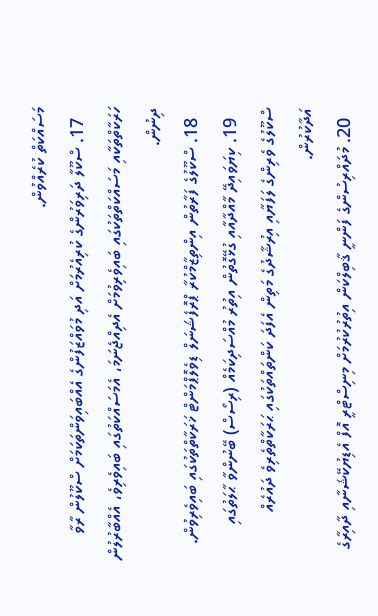މަސައްކަތް ކުރެއްވުން.
  17. ސްކޫލާ ދަރިވަރުންގެ ކުރިއެރުމަށް އަދި މުވައްޒަފުންގެ އެއްބައިވަންތަކަމަށް ސްކޫލުން ރާވާ ހަރަކާތްތަކާއި މަސައްކަތްތަކުގައި ބައިވެރިވުމަށް އެދިއްޖެނަމަ، އެމަސައްކަތުގައި ބައިވެރިވެ، އެއްބާރުލުން ދިނުން.
  18. ސްކޫލުގެ ފަރާތުން އިންތިޒާމްކުރާ ޕްރޮފެޝަނަލް ޑިވެލޮޕްމަންޓް ޚަރަކާތްތަކުގައި ބައިވެރިވުން.
  19. ކިޔަވައިދޭ މާއްދާއާއި ގުޅޭގޮތުން އިތުރު މުއްސަދިކަމެއް (ރިސޯސް) ބޭނުންވާ ޙާލަތުގައި ސްކޫލުގެ ވެރިންގެ ލަފަޔާއި އިރުޝާދުގެ މަތިން އެފަދަ ކަންތައްތަކުގައި ޙަރަކާތްތެރިވެ ދައުރެއް އަދާކުރުން.
  20. މުދައްރިސުންގެ ފަންނީ ޤާބިލްކަން އިތުރުކުރުމަށް މިނިސްޓްރީ އޮފް އެޑިޔުކޭޝަނާއި ދާއިރާގެ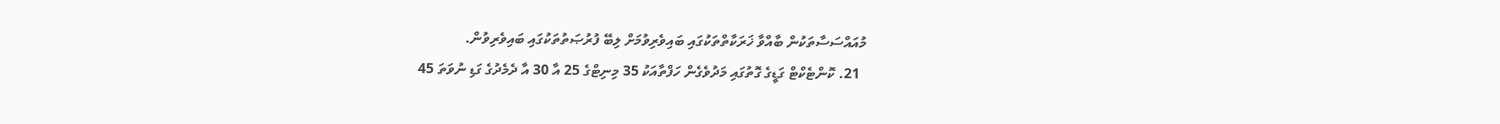މުއައްސަސާތަކުން ބާއްވާ ޚަރަކާތްތަކުގައި ބައިވެރިވުމަށް ލިބޭ ފުރުޞަތުތަކުގައި ބައިވެރިވުން.
  21. ކޮންޓެކްޓް ގަޑީގެ ގޮތުގައި މަދުވެގެން ހަފްތާއަކު 35 މިނިޓްގެ 25 އާ 30 އާ ދެމެދުގެ ގަޑި ނުވަތަ 45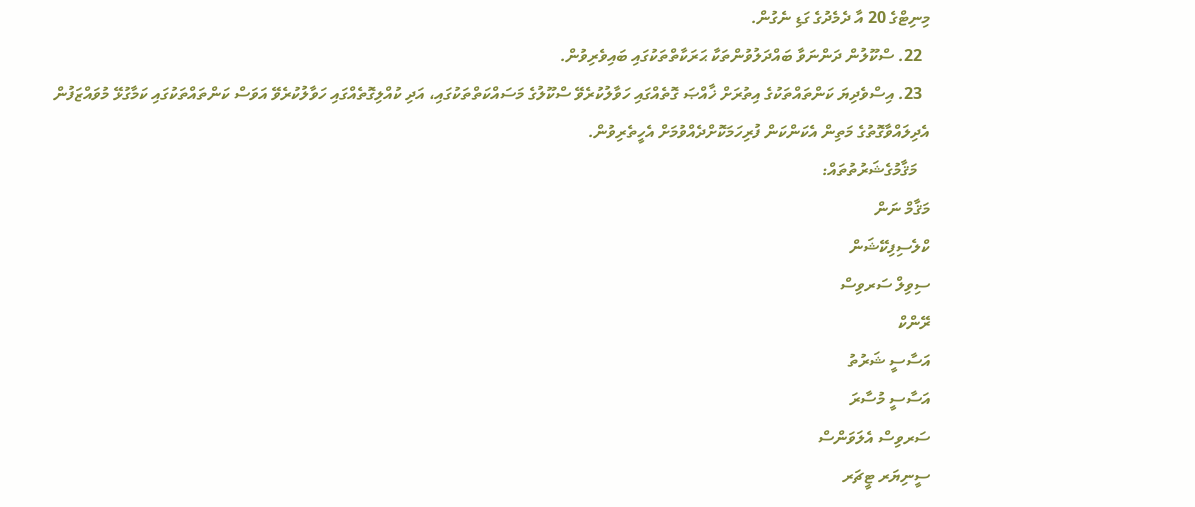މިނިޓްގެ 20 އާ ދެމެދުގެ ގަޑި ނެގުން.
  22. ސްކޫލުން ދަންނަވާ ބައްދަލުވުންތަކާ ޙަރަކާތްތަކުގައި ބައިވެރިވުން.
  23. އިސްވެދިޔަ ކަންތައްތަކުގެ އިތުރަށް ޚާއްޞަ ގޮތެއްގައި ހަވާލުކުރެވޭ ސްކޫލުގެ މަސައްކަތްތަކުގައި، އަދި ކުއްލިގޮތެއްގައި ހަވާލުކުރެވޭ އަވަސް ކަންތައްތަކުގައި ކަމާގުޅޭ މުވައްޒަފުން އެދިލައްވާގޮތުގެ މަތިން އެކަންކަން ފުރިހަމަކޮށްދެއްވުމަށް އެހީތެރިވުން.
   މަޤާމުގެޝަރުތުތައް:
މަޤާމް ނަން
ކްލެސިފިކޭޝަން
ސިވިލް ސަރވިސް
ރޭންކް
އަސާސީ ޝަރުތު
އަސާސީ މުސާރަ
ސަރވިސް އެލަވަންސް
ސީނިޔަރ ޓީޗަރ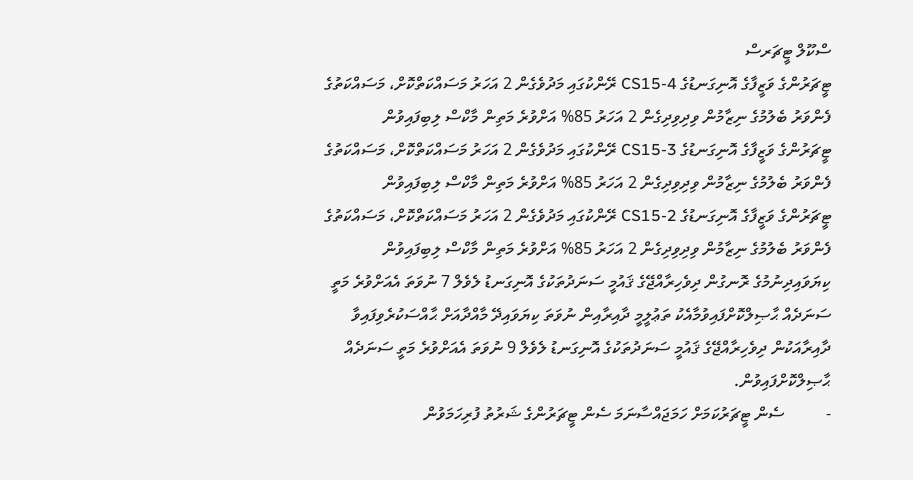ސްކޫލް ޓީޗަރސް
ޓީޗަރުންގެ ވަޒީފާގެ އޮނިގަނޑުގެ CS15-4 ރޭންކުގައި މަދުވެގެން 2 އަހަރު މަސައްކަތްކޮށް، މަސައްކަތުގެ ފެންވަރު ބެލުމުގެ ނިޒާމުން ވިދިވިދިގެން 2 އަހަރު 85% އަށްވުރެ މަތިން މާކްސް ލިބިފައިވުން
ޓީޗަރުންގެ ވަޒީފާގެ އޮނިގަނޑުގެ CS15-3 ރޭންކުގައި މަދުވެގެން 2 އަހަރު މަސައްކަތްކޮށް، މަސައްކަތުގެ ފެންވަރު ބެލުމުގެ ނިޒާމުން ވިދިވިދިގެން 2 އަހަރު 85% އަށްވުރެ މަތިން މާކްސް ލިބިފައިވުން
ޓީޗަރުންގެ ވަޒީފާގެ އޮނިގަނޑުގެ CS15-2 ރޭންކުގައި މަދުވެގެން 2 އަހަރު މަސައްކަތްކޮށް، މަސައްކަތުގެ ފެންވަރު ބެލުމުގެ ނިޒާމުން ވިދިވިދިގެން 2 އަހަރު 85% އަށްވުރެ މަތިން މާކްސް ލިބިފައިވުން
ކިޔަވައިދިނުމުގެ ރޮނގުން ދިވެހިރާއްޖޭގެ ޤައުމީ ސަނަދުތަކުގެ އޮނިގަނޑު ލެވެލް 7 ނުވަތަ އެއަށްވުރެ މަތީ ސަނަދެއް ޙާޞިލްކޮށްފައިވުމާއެކު ތަޢުލީމީ ދާއިރާއިން ނުވަތަ ކިޔަވައިދޭ މާއްދާއަށް ޙާއްސަކުރެވިފައިވާ ދާއިރާއަކުން ދިވެހިރާއްޖޭގެ ޤައުމީ ސަނަދުތަކުގެ އޮނިގަނޑު ލެވެލް 9 ނުވަތަ އެއަށްވުރެ މަތީ ސަނަދެއް ޙާޞިލްކޮށްފައިވުން.
-          ސެން ޓީޗަރުކަމަށް ހަމަޖައްސާނަމަ ސެން ޓީޗަރުންގެ ޝަރުތު ފުރިހަމަވުން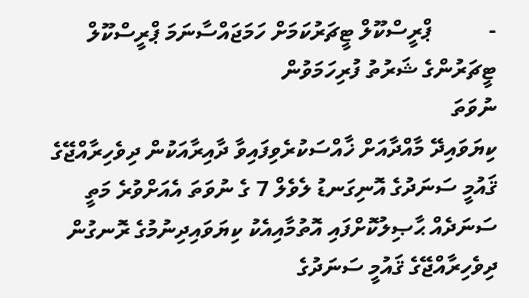-          ޕްރީސްކޫލް ޓީޗަރުކަމަށް ހަމަޖައްސާނަމަ ޕްރީސްކޫލް ޓީޗަރުންގެ ޝަރުތު ފުރިހަމަވުން
ނުވަތަ
ކިޔަވައިދޭ މާއްދާއަށް ޚާއްސަކުރެވިފައިވާ ދާއިރާއަކުން ދިވެހިރާއްޖޭގެ ޤައުމީ ސަނަދުގެ އޮނިގަނޑު ލެވެލް 7 ގެ ނުވަތަ އެއަށްވުރެ މަތީ ސަނަދެއް ޙާޞިލުކޮށްފައި އޮތުމާއިއެކު ކިޔަވައިދިނުމުގެ ރޮނގުން ދިވެހިރާއްޖޭގެ ޤައުމީ ސަނަދުގެ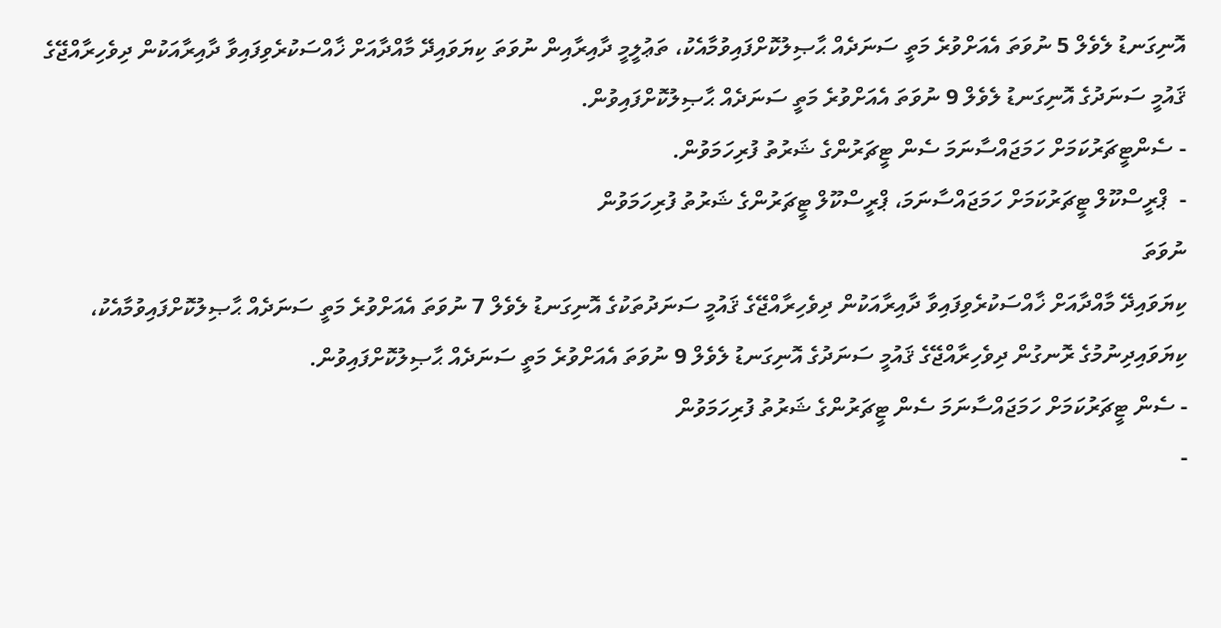އޮނިގަނޑު ލެވެލް 5 ނުވަތަ އެއަށްވުރެ މަތީ ސަނަދެއް ޙާޞިލުކޮށްފައިވުމާއެކު، ތަޢުލީމީ ދާއިރާއިން ނުވަތަ ކިޔަވައިދޭ މާއްދާއަށް ޚާއްސަކުރެވިފައިވާ ދާއިރާއަކުން ދިވެހިރާއްޖޭގެ ޤައުމީ ސަނަދުގެ އޮނިގަނޑު ލެވެލް 9 ނުވަތަ އެއަށްވުރެ މަތީ ސަނަދެއް ޙާޞިލުކޮށްފައިވުން.
- ސެންޓީޗަރުކަމަށް ހަމަޖައްސާނަމަ ސެން ޓީޗަރުންގެ ޝަރުތު ފުރިހަމަވުން.
-  ޕްރީސްކޫލް ޓީޗަރުކަމަށް ހަމަޖައްސާނަމަ، ޕްރީސްކޫލް ޓީޗަރުންގެ ޝަރުތު ފުރިހަމަވުން
ނުވަތަ
ކިޔަވައިދޭ މާއްދާއަށް ޚާއްސަކުރެވިފައިވާ ދާއިރާއަކުން ދިވެހިރާއްޖޭގެ ޤައުމީ ސަނަދުތަކުގެ އޮނިގަނޑު ލެވެލް 7 ނުވަތަ އެއަށްވުރެ މަތީ ސަނަދެއް ޙާޞިލުކޮށްފައިވުމާއެކު، ކިޔަވައިދިނުމުގެ ރޮނގުން ދިވެހިރާއްޖޭގެ ޤައުމީ ސަނަދުގެ އޮނިގަނޑު ލެވެލް 9 ނުވަތަ އެއަށްވުރެ މަތީ ސަނަދެއް ޙާޞިލުކޮށްފައިވުން.
- ސެން ޓީޗަރުކަމަށް ހަމަޖައްސާނަމަ ސެން ޓީޗަރުންގެ ޝަރުތު ފުރިހަމަވުން
-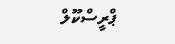ޕްރީސްކޫލް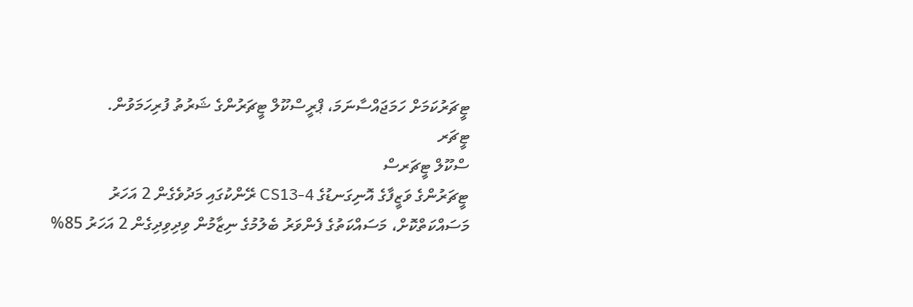ޓީޗަރުކަމަށް ހަމަޖައްސާނަމަ، ޕްރީސްކޫލް ޓީޗަރުންގެ ޝަރުތު ފުރިހަމަވުން.
ޓީޗަރ
ސްކޫލް ޓީޗަރސް
ޓީޗަރުންގެ ވަޒީފާގެ އޮނިގަނޑުގެ CS13-4 ރޭންކުގައި މަދުވެގެން 2 އަހަރު މަސައްކަތްކޮށް، މަސައްކަތުގެ ފެންވަރު ބެލުމުގެ ނިޒާމުން ވިދިވިދިގެން 2 އަހަރު 85%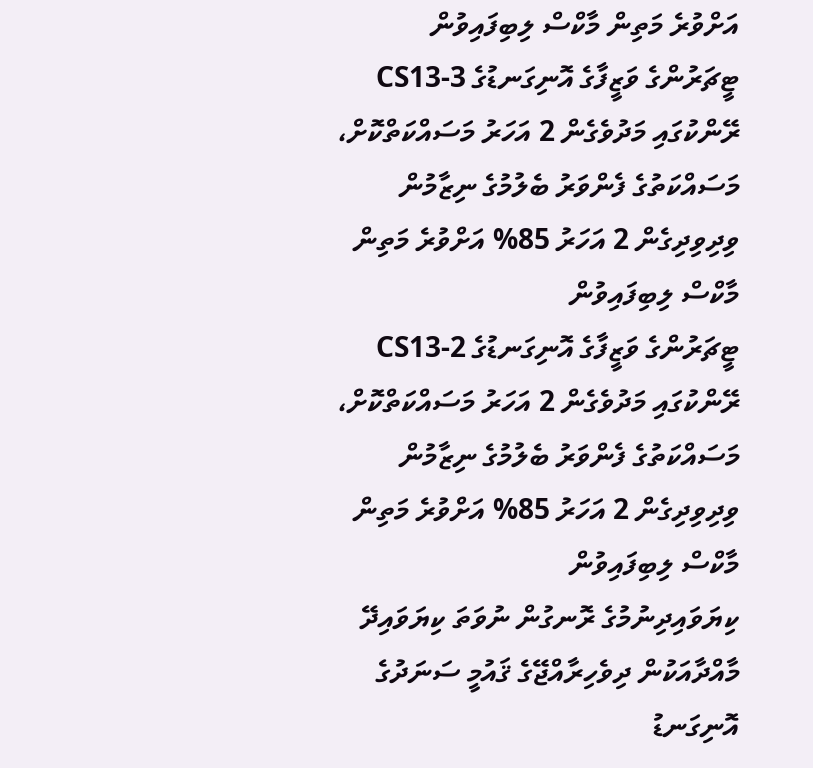އަށްވުރެ މަތިން މާކްސް ލިބިފައިވުން
ޓީޗަރުންގެ ވަޒީފާގެ އޮނިގަނޑުގެ CS13-3 ރޭންކުގައި މަދުވެގެން 2 އަހަރު މަސައްކަތްކޮށް، މަސައްކަތުގެ ފެންވަރު ބެލުމުގެ ނިޒާމުން ވިދިވިދިގެން 2 އަހަރު 85% އަށްވުރެ މަތިން މާކްސް ލިބިފައިވުން
ޓީޗަރުންގެ ވަޒީފާގެ އޮނިގަނޑުގެ CS13-2 ރޭންކުގައި މަދުވެގެން 2 އަހަރު މަސައްކަތްކޮށް، މަސައްކަތުގެ ފެންވަރު ބެލުމުގެ ނިޒާމުން ވިދިވިދިގެން 2 އަހަރު 85% އަށްވުރެ މަތިން މާކްސް ލިބިފައިވުން
ކިޔަވައިދިނުމުގެ ރޮނގުން ނުވަތަ ކިޔަވައިދޭ މާއްދާއަކުން ދިވެހިރާއްޖޭގެ ޤައުމީ ސަނަދުގެ އޮނިގަނޑު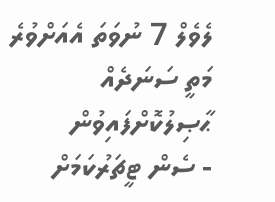ލެވެލް 7 ނުވަތަ އެއަށްވުރެ މަތީ ސަނަދެއް ޙާޞިލުކޮށްފައިވުން
- ސެން ޓީޗަރުކަމަށް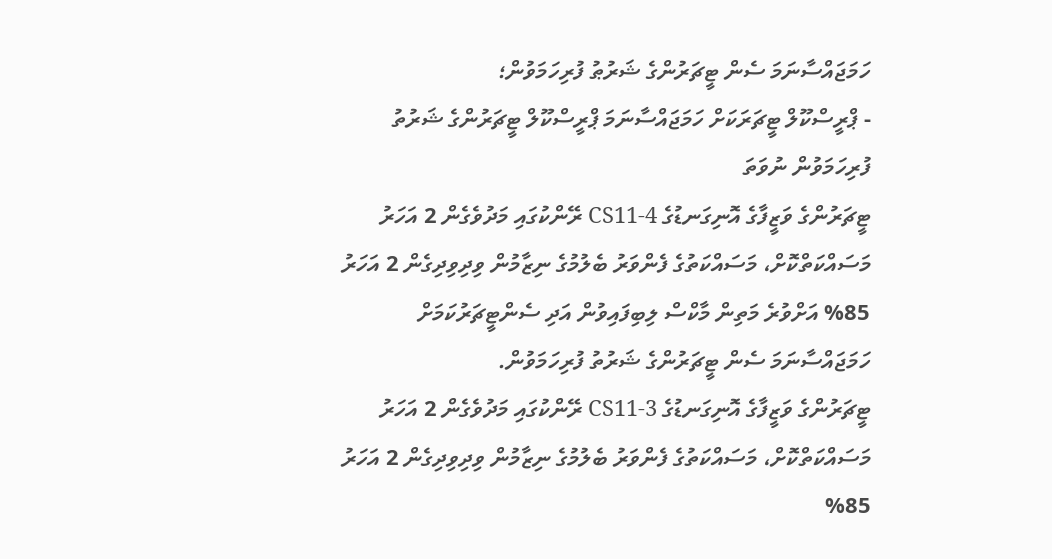ހަމަޖައްސާނަމަ ސެން ޓީޗަރުންގެ ޝަރުޠު ފުރިހަމަވުން؛
- ޕްރީސްކޫލް ޓީޗަރަކަށް ހަމަޖައްސާނަމަ ޕްރީސްކޫލް ޓީޗަރުންގެ ޝަރުތު ފުރިހަމަވުން ނުވަތަ
ޓީޗަރުންގެ ވަޒީފާގެ އޮނިގަނޑުގެ CS11-4 ރޭންކުގައި މަދުވެގެން 2 އަހަރު މަސައްކަތްކޮށް، މަސައްކަތުގެ ފެންވަރު ބެލުމުގެ ނިޒާމުން ވިދިވިދިގެން 2 އަހަރު 85% އަށްވުރެ މަތިން މާކްސް ލިބިފައިވުން އަދި ސެންޓީޗަރުކަމަށް ހަމަޖައްސާނަމަ ސެން ޓީޗަރުންގެ ޝަރުތު ފުރިހަމަވުން.
ޓީޗަރުންގެ ވަޒީފާގެ އޮނިގަނޑުގެ CS11-3 ރޭންކުގައި މަދުވެގެން 2 އަހަރު މަސައްކަތްކޮށް، މަސައްކަތުގެ ފެންވަރު ބެލުމުގެ ނިޒާމުން ވިދިވިދިގެން 2 އަހަރު 85%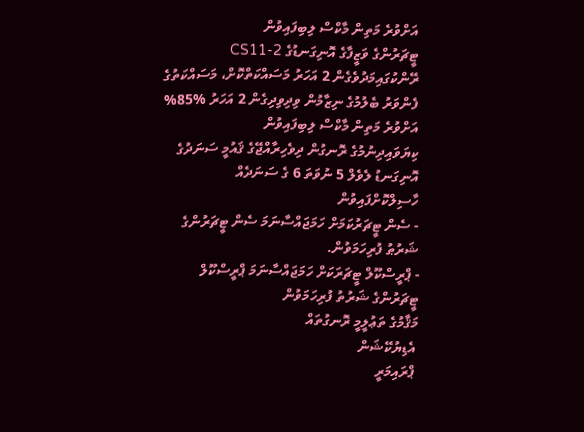އަށްވުރެ މަތިން މާކްސް ލިބިފައިވުން
ޓީޗަރުންގެ ވަޒީފާގެ އޮނިގަނޑުގެ CS11-2 ރޭންކުގައިމަދުވެގެން 2 އަހަރު މަސައްކަތްކޮށް، މަސައްކަތުގެ ފެންވަރު ބެލުމުގެ ނިޒާމުން ވިދިވިދިގެން 2 އަހަރު %85% އަށްވުރެ މަތިން މާކްސް ލިބިފައިވުން
ކިޔަވައިދިނުމުގެ ރޮނގުން ދިވެހިރާއްޖޭގެ ޤައުމީ ސަނަދުގެ އޮނިގަނޑު ލެވެލް 5 ނުވަތަ 6 ގެ ސަނަދެއް ހާސިލްކޮށްފައިވުން
- ސެން ޓީޗަރުކަމަށް ހަމަޖައްސާނަމަ ސެން ޓީޗަރުންގެ ޝަރުޠު ފުރިހަމަވުން.
- ޕްރީސްކޫލް ޓީޗަރަކަށް ހަމަޖައްސާނަމަ ޕްރީސްކޫލް ޓީޗަރުންގެ ޝަރުތު ފުރިހަމަވުން
މަޤާމުގެ ތަޢުލީމީ ރޮނގުތައް
 އެޑިޔުކޭޝަން
 ޕްރައިމަރީ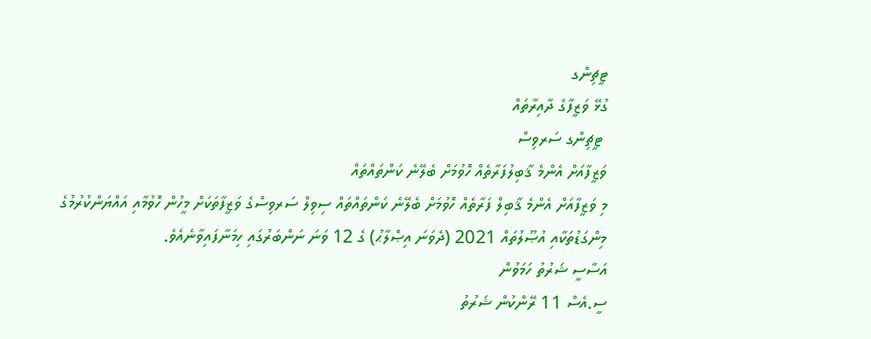ޓީޗިންގ
ގުޅޭ ވަޒީފާގެ ދާއިރާތައް
 ޓީޗިންގ ސަރވިސް
ވަޒީފާއަށް އެންމެ ޤާބިލުފަރާތެއް ހޮވުމަށް ބެލޭނެ ކަންތައްތައް
މި ވަޒީފާއަށް އެންމެ ޤާބިލް ފަރާތެއް ހޮވުމަށް ބެލޭނެ ކަންތައްތައް ސިވިލް ސަރވިސްގެ ވަޒީފާތަކަށް މީހުން ހޮވުމާއި އައްޔަންކުރުމުގެ މިންގަޑުތަކާއި އުޞޫލުތައް 2021 (ދެވަނަ އިޞްލާޙު) ގެ 12 ވަނަ ނަންބަރުގައި ހިމަނާފައިވާނެއެވެ.
އަސާސީ ޝަރުތު ހަމަވުން
ސީ.އެސް 11 ރޭންކުން ޝަރުތު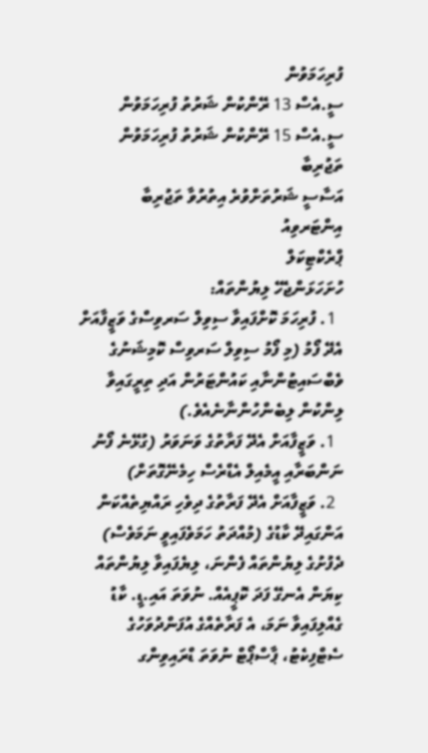ފުރިހަމަވުން
ސީ.އެސް 13 ރޭންކުން ޝަރުތު ފުރިހަމަވުން
ސީ.އެސް 15 ރޭންކުން ޝަރުތު ފުރިހަމަވުން
ތަޖުރިބާ
އަސާސީ ޝަރުތަށްވުރެ އިތުރުވާ ތަޖުރިބާ
އިންޓަރވިއު
ޕްރެކްޓިކަލް
ހުށަހަޅަންޖެހޭ ލިޔުންތައް:
  1. ފުރިހަމަ ކޮށްފައިވާ ސިވިލް ސަރވިސްގެ ވަޒީފާއަށް އެދޭ ފޯމު (މި ފޯމު ސިވިލް ސަރވިސް ކޮމިޝަނުގެ ވެބްސައިޓުންނާއި ކައުންޓަރުން އަދި ތިރީގައިވާ ލިންކުން ލިބެންހުންނާނެއެވެ.)
  1. ވަޒީފާއަށް އެދޭ ފަރާތުގެ ވަނަވަރު (ގުޅޭނެ ފޯނު ނަންބަރާއި އީމެއިލް އެޑްރެސް ހިމެނޭގޮތަށް)
  2. ވަޒީފާއަށް އެދޭ ފަރާތުގެ ދިވެހި ރައްޔިތެއްކަން އަންގައިދޭ ކާޑުގެ (މުއްދަތު ހަމަވެފައިވީ ނަމަވެސް) ދެފުށުގެ ލިޔުންތައް ފެންނަ، ލިޔެފައިވާ ލިޔުންތައް ކިޔަން އެނގޭ ފަދަ ކޮޕީއެއް. ނުވަތަ އައި.ޑީ. ކާޑު ގެއްލިފައިވާ ނަމަ، އެ ފަރާތެއްގެ އުފަންދުވަހުގެ ސެޓްފިކެޓު، ޕާސްޕޯޓް ނުވަތަ ޑްރައިވިންގ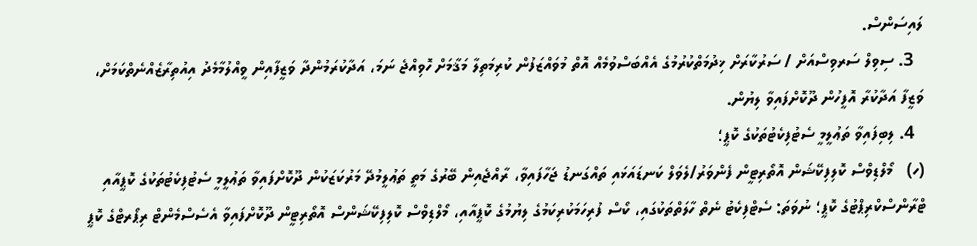ލައިސަންސް.
  3. ސިވިލް ސަރވިސްއަށް / ސަރުކާރަށް ޚިދުމަތްކުރުމުގެ އެއްބަސްވުމެއް އޮތް މުވައްޒަފުން ކުރިމަތިލާ މަޤާމަށް ހޮވިއްޖެ ނަމަ، އަދާކުރަމުންދާ ވަޒީފާއިން ވީއްލުމާމެދު އިއުތިރާޒެއްނެތްކަމަށް، ވަޒީފާ އަދާކުރާ އޮފީހުން ދޫކޮށްފައިވާ ލިޔުން.
  4. ލިބިފައިވާ ތަޢުލީމީ ސެޓުފިކެޓުތަކުގެ ކޮޕީ؛
(ހ)   މޯލްޑިވްސް ކޮލިފިކޭޝަން އޮތޯރިޓީން ފެންވަރު/ލެވަލް ކަނޑައަޅައި ތައްގަނޑު ޖަހާފައިވާ، ރާއްޖެއިން ބޭރުގެ މަތީ ތަޢުލީމުދޭ މަރުކަޒަކުން ދޫކޮށްފައިވާ ތަޢުލީމީ ސެޓުފިކެޓުތަކުގެ ކޮޕީއާއި ޓްރާންސްކްރިޕްޓުގެ ކޮޕީ؛ ނުވަތަ: ސެޓްފިކެޓު ނެތް ހާލަތްތަކުގައި، ކޯސް ފުރިހަމަކުރިކަމުގެ ލިޔުމުގެ ކޮޕީއާއި، މޯލްޑިވްސް ކޮލިފިކޭޝަންސް އޮތޯރިޓީން ދޫކޮށްފައިވާ އެސެސްމެންޓް ރިޕޯރޓްގެ ކޮޕީ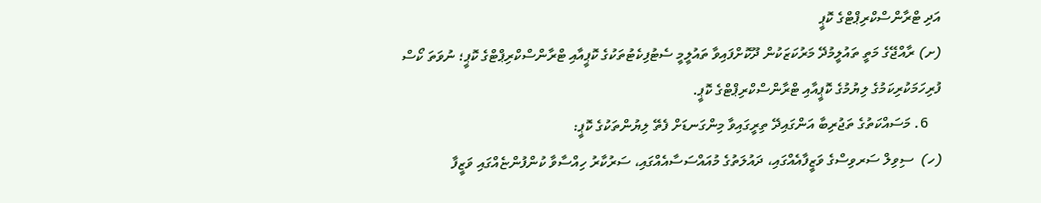އަދި ޓްރާންސްކްރިޕްޓްގެ ކޮޕީ
(ށ) ރާއްޖޭގެ މަތީ ތައުލީމުދޭ މަރުކަޒަކުން ދޫކޮށްފައިވާ ތައުލީމީ ސެޓުފިކެޓުތަކުގެ ކޮޕީއާއި ޓްރާންސްކްރިޕްޓްގެ ކޮޕީ؛ ނުވަތަ ކޯސް ފުރިހަމަކުރިކަމުގެ ލިޔުމުގެ ކޮޕީއާއި ޓްރާންސްކްރިޕްޓްގެ ކޮޕީ.
    6. މަސައްކަތުގެ ތަޖުރިބާ އަންގައިދޭ ތިރީގައިވާ މިންގަނޑަށް ފެތޭ ލިޔުންތަކުގެ ކޮޕީ:
(ހ)  ސިވިލް ސަރވިސްގެ ވަޒީފާއެއްގައި، ދައުލަތުގެ މުއައްސަސާއެއްގައި، ސަރުކާރު ހިއްސާވާ ކުންފުންޏެއްގައި ވަޒީފާ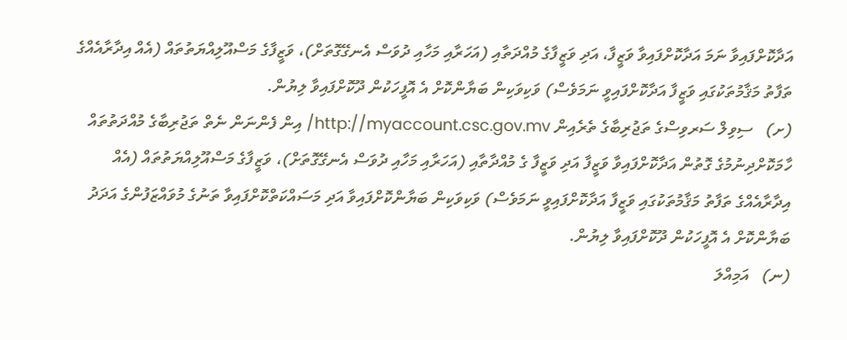އަދާކޮށްފައިވާ ނަމަ އަދާކޮށްފައިވާ ވަޒީފާ، އަދި ވަޒީފާގެ މުއްދަތާއި (އަހަރާއި މަހާއި ދުވަސް އެނގޭގޮތަށް)، ވަޒީފާގެ މަސްއޫލިއްޔަތުތައް (އެއް އިދާރާއެއްގެ ތަފާތު މަޤާމުތަކުގައި ވަޒީފާ އަދާކޮށްފައިވީ ނަމަވެސް) ވަކިވަކިން ބަޔާންކޮށް އެ އޮފީހަކުން ދޫކޮށްފައިވާ ލިޔުން.
(ށ)   ސިވިލް ސަރވިސްގެ ތަޖުރިބާގެ ތެރެއިން http://myaccount.csc.gov.mv/ އިން ފެންނަން ނެތް ތަޖުރިބާގެ މުއްދަތުތައް ހާމަކޮށްދިނުމުގެ ގޮތުން އަދާކޮށްފައިވާ ވަޒީފާ އަދި ވަޒީފާ ގެ މުއްދާތާއި (އަހަރާއި މަހާއި ދުވަސް އެނގޭގޮތަށް)، ވަޒީފާގެ މަސްއޫލިއްޔަތުތައް (އެއް އިދާރާއެއްގެ ތަފާތު މަޤާމުތަކުގައި ވަޒީފާ އަދާކޮށްފައިވީ ނަމަވެސް) ވަކިވަކިން ބަޔާންކޮށްފައިވާ އަދި މަސައްކަތްކޮށްފައިވާ ތަނުގެ މުވައްޒަފުންގެ އަދަދު ބަޔާންކޮށް އެ އޮފީހަކުން ދޫކޮށްފައިވާ ލިޔުން.
(ނ)   އަމިއްލަ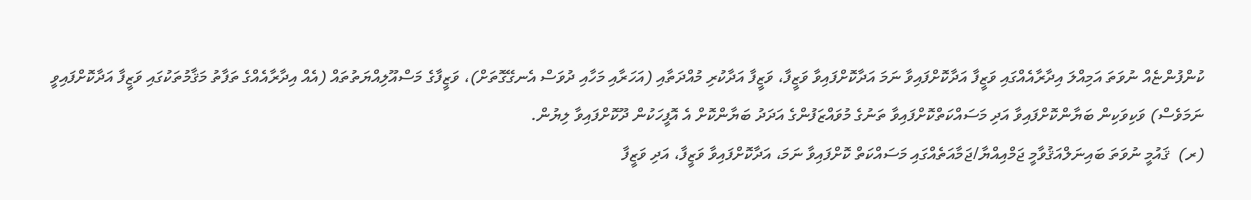ކުންފުންޏެއް ނުވަތަ އަމިއްލަ އިދާރާއެއްގައި ވަޒީފާ އަދާކޮށްފައިވާ ނަމަ އަދާކޮށްފައިވާ ވަޒީފާ، ވަޒީފާ އަދާކުރި މުއްދަތާއި (އަހަރާއި މަހާއި ދުވަސް އެނގޭގޮތަށް)، ވަޒީފާގެ މަސްއޫލިއްޔަތުތައް (އެއް އިދާރާއެއްގެ ތަފާތު މަޤާމުތަކުގައި ވަޒީފާ އަދާކޮށްފައިވީ ނަމަވެސް) ވަކިވަކިން ބަޔާންކޮށްފައިވާ އަދި މަސައްކަތްކޮށްފައިވާ ތަނުގެ މުވައްޒަފުންގެ އަދަދު ބަޔާންކޮށް އެ އޮފީހަކުން ދޫކޮށްފައިވާ ލިޔުން.
(ރ)  ޤައުމީ ނުވަތަ ބައިނަލްއަޤުވާމީ ޖަމްއިއްޔާ/ޖަމާއަތެއްގައި މަސައްކަތް ކޮށްފައިވާ ނަމަ، އަދާކޮށްފައިވާ ވަޒީފާ، އަދި ވަޒީފާ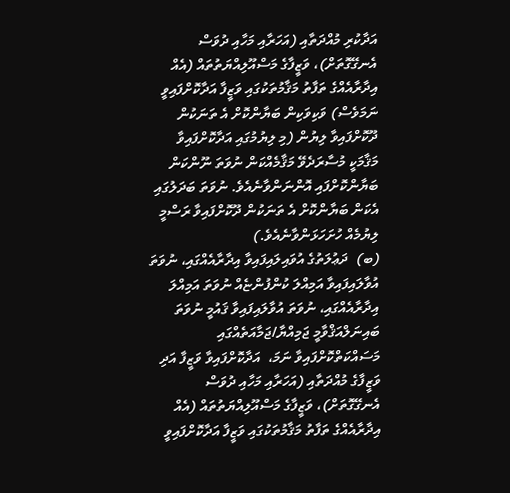އަދާކުރި މުއްދަތާއި (އަހަރާއި މަހާއި ދުވަސް އެނގޭގޮތަށް)، ވަޒީފާގެ މަސްއޫލިއްޔަތުތައް (އެއް އިދާރާއެއްގެ ތަފާތު މަޤާމުތަކުގައި ވަޒީފާ އަދާކޮށްފައިވީ ނަމަވެސް) ވަކިވަކިން ބަޔާންކޮށް އެ ތަނަކުން ދޫކޮށްފައިވާ ލިޔުން (މި ލިޔުމުގައި އަދާކޮށްފައިވާ މަޤާމަކީ މުސާރަދެވޭ މަޤާމެއްކަން ނުވަތަ ނޫންކަން ބަޔާންކޮށްފައި އޮންނަންވާނެއެވެ. ނުވަތަ ބަދަލުގައި އެކަން ބަޔާންކޮށް އެ ތަނަކުން ދޫކޮށްފައިވާ ރަސްމީ ލިޔުމެއް ހުށަހަޅަންވާނެއެވެ.)
(ބ)  ދަޢުލަތުގެ އުވައިލައިފައިވާ އިދާރާއެއްގައި، ނުވަތަ އުވާލައިފައިވާ އަމިއްލަ ކުންފުންޏެއް ނުވަތަ އަމިއްލަ އިދާރާއެއްގައި، ނުވަތަ އުވާލައިފައިވާ ޤައުމީ ނުވަތަ ބައިނަލްއަޤްވާމީ ޖަމިއްޔާ/ޖަމާއަތެއްގައި މަސައްކަތްކޮށްފައިވާ ނަމަ،  އަދާކޮށްފައިވާ ވަޒީފާ އަދި ވަޒީފާގެ މުއްދަތާއި (އަހަރާއި މަހާއި ދުވަސް އެނގޭގޮތަށް)، ވަޒީފާގެ މަސްއޫލިއްޔަތުތައް (އެއް އިދާރާއެއްގެ ތަފާތު މަޤާމުތަކުގައި ވަޒީފާ އަދާކޮށްފައިވީ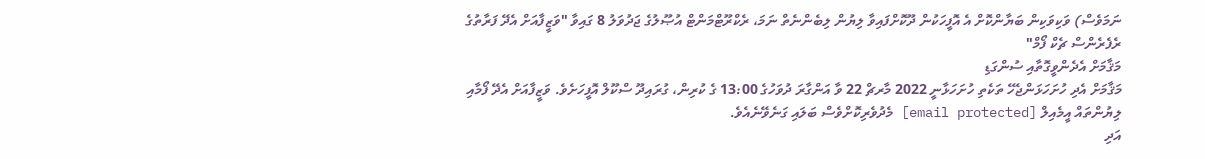ނަމަވެސް) ވަކިވަކިން ބަޔާންކޮށް އެ އޮފީހަކުން ދޫކޮށްފައިވާ ލިޔުން ލިބެންނެތް ނަމަ، ރެކްރޫޓްމަންޓް އުޞޫލުގެ ޖަދުވަލު 8 ގައިވާ "ވަޒީފާއަށް އެދޭ ފަރާތުގެ ރެފެރެންސް ޗެކް ފޯމް"
މަޤާމަށް އެދެންވީގޮތާއި ސުންގަޑި
މަޤާމަށް އެދި ހުށަހަޅަންޖެހޭ ތަކެތި ހުށަހަޅާނީ 2022 މާރޗް 22 ވާ އަންގާރަ ދުވަހުގެ 13:00 ގެ ކުރިން، ގުރައިދޫ ސްކޫލް އޮފީހަށެވެ. ވަޒީފާއަށް އެދޭ ފޯމާއި ލިޔުންތައް އީމެއިލް [email protected] މެދުވެރިކޮށްވެސް ބަލައި ގަނެވޭނެއެވެ.
އަދި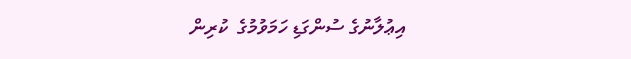އިޢުލާނުގެ ސުންގަޑި ހަމަވުމުގެ  ކުރިން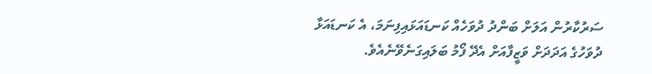ސަރުކާރުން އަލަށް ބަންދު ދުވަހެއް ކަނޑައަޅައިފިނަމަ، އެ ކަނޑައަޅާ ދުވަހުގެ އަދަދަށް ވަޒީފާއަށް އެދޭ ފޯމު ބަލައިގަނެވޭނެއެވެ.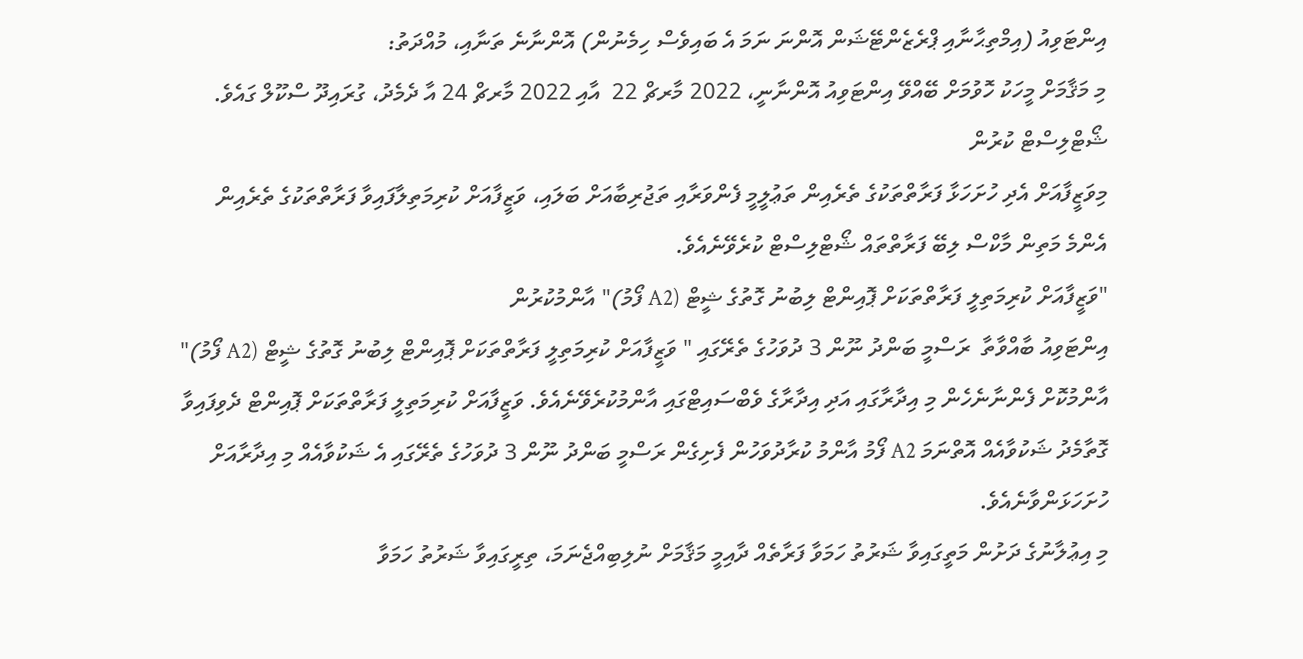އިންޓަވިއު (އިމްތިޙާނާއި ޕްރެޒެންޓޭޝަން އޮންނަ ނަމަ އެ ބައިވެސް ހިމެނުން) އޮންނާނެ ތަނާއި، މުއްދަތު:
މި މަޤާމަށް މީހަކު ހޮވުމަށް ބޭއްވޭ އިންޓަވިއު އޮންނާނީ، 2022 މާރޗް 22  އާއި 2022 މާރޗް 24 އާ ދެމެދު، ގުރައިދޫ ސްކޫލް ގައެވެ.
ޝޯޓްލިސްޓް ކުރުން
މިވަޒީފާއަށް އެދި ހުށަހަޅާ ފަރާތްތަކުގެ ތެރެއިން ތަޢުލީމީ ފެންވަރާއި ތަޖުރިބާއަށް ބަލައި، ވަޒީފާއަށް ކުރިމަތިލާފައިވާ ފަރާތްތަކުގެ ތެރެއިން އެންމެ މަތިން މާކްސް ލިބޭ ފަރާތްތައް ޝޯޓްލިސްޓް ކުރެވޭނެއެވެ.
"ވަޒީފާއަށް ކުރިމަތިލީ ފަރާތްތަކަށް ޕޮއިންޓް ލިބުނު ގޮތުގެ ޝީޓް (A2 ފޯމު)" އާންމުކުރުން
އިންޓަވިއު ބާއްވާތާ  ރަސްމީ ބަންދު ނޫން 3 ދުވަހުގެ ތެރޭގައި " ވަޒީފާއަށް ކުރިމަތިލީ ފަރާތްތަކަށް ޕޮއިންޓް ލިބުނު ގޮތުގެ ޝީޓް (A2 ފޯމު)" އާންމުކޮށް ފެންނާނެހެން މި އިދާރާގައި އަދި އިދާރާގެ ވެބްސައިޓްގައި އާންމުކުރެވޭނެއެވެ. ވަޒީފާއަށް ކުރިމަތިލީ ފަރާތްތަކަށް ޕޮއިންޓް ދެވިފައިވާ ގޮތާމެދު ޝަކުވާއެއް އޮތްނަމަ A2 ފޯމު އާންމު ކުރާދުވަހުން ފެށިގެން ރަސްމީ ބަންދު ނޫން 3 ދުވަހުގެ ތެރޭގައި އެ ޝަކުވާއެއް މި އިދާރާއަށް ހުށަހަޅަންވާނެއެވެ.
މި އިޢުލާނުގެ ދަށުން މަތީގައިވާ ޝަރުތު ހަމަވާ ފަރާތެއް ދާއިމީ މަޤާމަށް ނުލިބިއްޖެނަމަ، ތިރީގައިވާ ޝަރުތު ހަމަވާ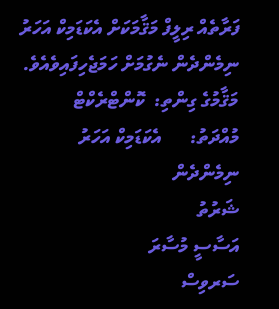ފަރާތެއް ރިލީފް މަޤާމަކަށް އެކަޑަމިކް އަހަރު ނިމެންދެން ނެގުމަށް ހަމަޖެހިފައިވެއެވެ.
މަޤާމުގެ ގިންތި:  ކޮންޓްރެކްޓް
މުއްދަތު:      އެކަޑަމިކް އަހަރު ނިމެންދެން
ޝަރުތު
އަސާސީ މުސާރަ
ސަރވިސް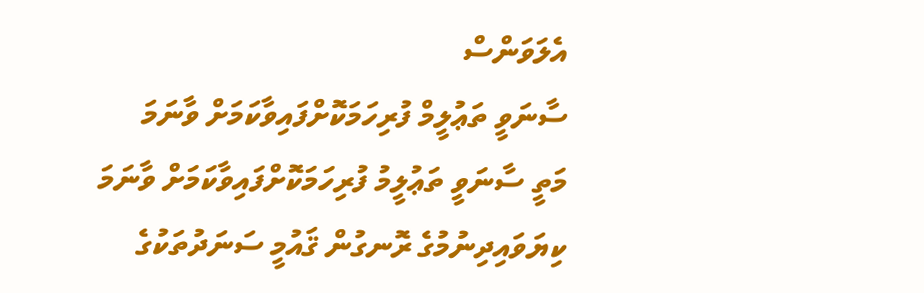އެލަވަންސް
ސާނަވީ ތަޢުލީމް ފުރިހަމަކޮށްފައިވާކަމަށް ވާނަމަ
މަތީ ސާނަވީ ތަޢުލީމު ފުރިހަމަކޮށްފައިވާކަމަށް ވާނަމަ
ކިޔަވައިދިނުމުގެ ރޮނގުން ޤައުމީ ސަނަދުތަކުގެ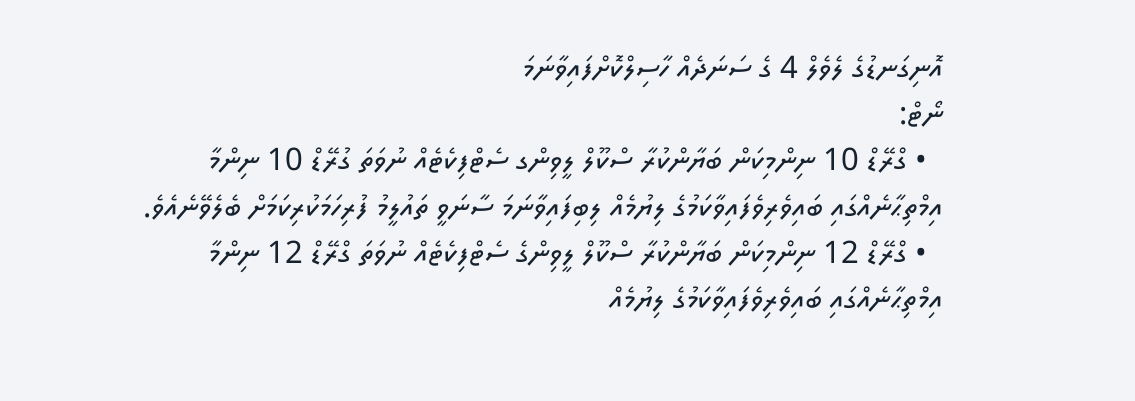އޮނިގަނޑުގެ ލެވެލް 4 ގެ ސަނަދެއް ހާސިލްކޮށްފައިވާނަމަ
ނޯޓް:
  • ގްރޭޑް 10 ނިންމިކަން ބަޔާންކުރާ ސްކޫލް ލީވިންގ ސެޓްފިކެޓެއް ނުވަތަ ގުރޭޑް 10 ނިންމާ އިމްތިޙާނެއްގައި ބައިވެރިވެފައިވާކަމުގެ ލިޔުމެއް ލިބިފައިވާނަމަ ސާނަވީ ތައުލީމު ފުރިހަމަކުރިކަމަށް ބެލެވޭނެއެވެ.
  • ގްރޭޑް 12 ނިންމިކަން ބަޔާންކުރާ ސްކޫލް ލީވިންގެ ސެޓްފިކެޓެއް ނުވަތަ ގްރޭޑް 12 ނިންމާ އިމްތިޙާނެއްގައި ބައިވެރިވެފައިވާކަމުގެ ލިޔުމެއް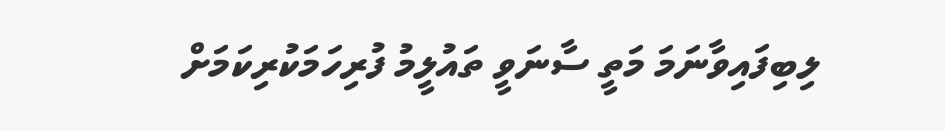ލިބިފައިވާނަމަ މަތީ ސާނަވީ ތައުލީމު ފުރިހަމަކުރިކަމަށް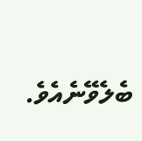ބެލެވޭނެއެވެ.